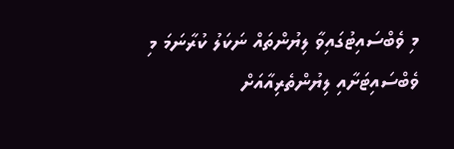މި ވެބްސައިޓުގައިވާ ލިޔުންތައް ނަކަލު ކުރާނަމަ މި ވެބްސައިޓަށާއި ލިޔުންތެރިއާއަށް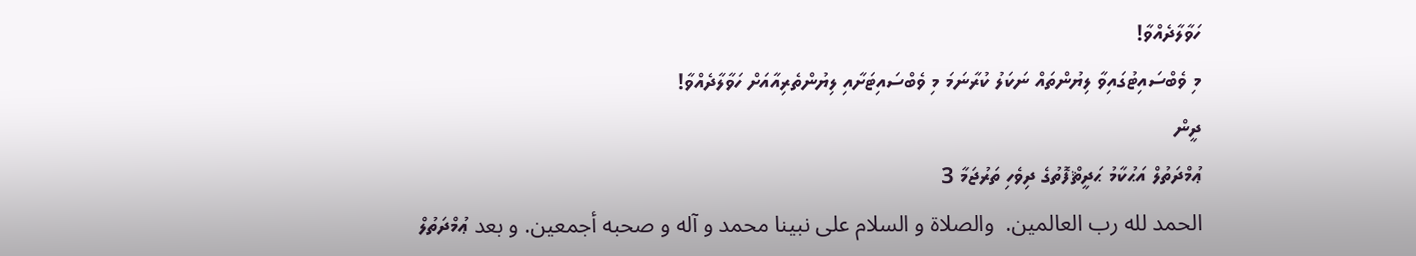ހަވާލާދެއްވާ!
މި ވެބްސައިޓުގައިވާ ލިޔުންތައް ނަކަލު ކުރާނަމަ މި ވެބްސައިޓަށާއި ލިޔުންތެރިއާއަށް ހަވާލާދެއްވާ!
ދީން
ޢުމްދަތުލް އަޙުކާމު ޙަދީޘްފޮތުގެ ދިވެހި ތަރުޖަމާ 3
الحمد لله رب العالمين.  والصلاة و السلام على نبينا محمد و آله و صحبه أجمعين. و بعد ޢުމްދަތުލް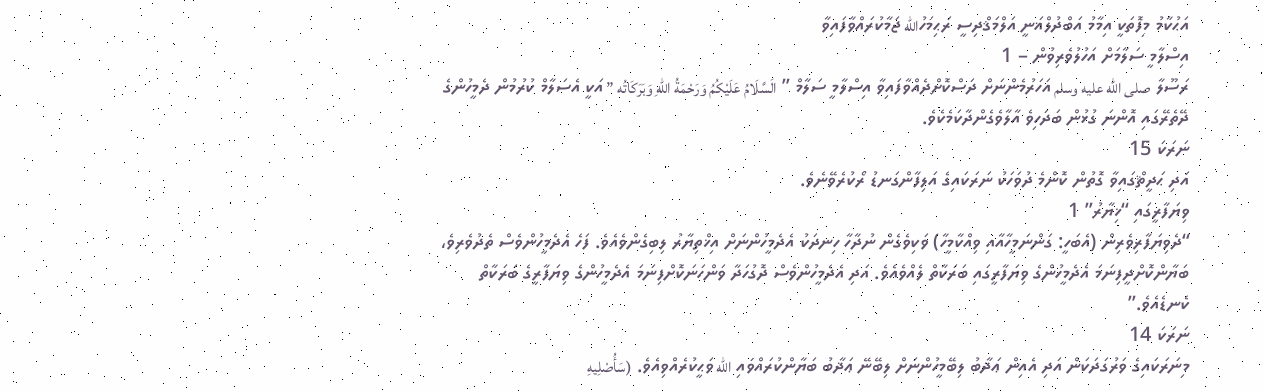އަޙުކާމު މިފޮތަކީ އިމާމު އަބްދުލްޣަނީ އަލްމަޤްދިސީ ރަޙިމަހުالله ޖަމާކުރައްވާފައިވާ
އިސްލާމީ ސަލާމަށް އަހުލުވެރިވުން – 1
ރަސޫލާ صلى الله عليه وسلم އަހަރުމެންނަށް ދަސްކޮށްދެއްވާފައިވާ އިސްލާމީ ސަލާމް ” الَسَّلَامُ عَلَيْكُمُ وَرَحْمَةُ اللهِ وَبَرَكَاتُه ” އަކީ އެސަލާމް ކުރުމުން ދެމީހުންގެ ދޭތެރޭގައި އޮންނަ ގުޅުން ބަދަހިވެ އާލާވެގެންދާކަމެކެވެ.
ނަރަކަ 15
އަދި ޙަދީޘްގައިވާ ގޮތުން ކޮންމެ ދުވަހަކު ނަރަކައިގެ އަލިފާންގަނޑު ރޯކުރެވޭނެވެ.
ވިޔަފާރީގައި “ޚިޔާރު” 1
“ދެވިޔަފާރިވެރިން (އެބަހީ: ގަންނަމީހާއާއި ވިއްކާމީހާ) ވަކިވެގެން ނުދާހާ ހިނދަކު އެދެމީހުންނަށް އިޚްތިޔާރު ލިބިގެންވެއެވެ. ފަހެ އެދެމީހުންވެސް ތެދުވެރިވެ، ބަޔާންކޮށްދީފިނަމަ އެދެމީހުންގެ ވިޔަފާރީގައި ބަރަކާތް ލެއްވެއެވެ. އަދި އެދެމީހުންވެސް ދޮގުހަދާ ވަންހަނަކޮށްފިނަމަ އެދެމީހުންގެ ވިޔަފާރީގެ ބަރަކާތް ކެނޑެއެވެ.”
ނަރަކަ 14
މިނަރަކައިގެ ވަރުގަދަކަން އަދި އެއިން ޢަޛާބު ލިބޭމީހުންނަށް ލިބޭނޭ ޢަޛާބު ބަޔާންކުރައްވައި الله ވަޙީކުރެއްވިއެވެ. (سَأُصْلِيهِ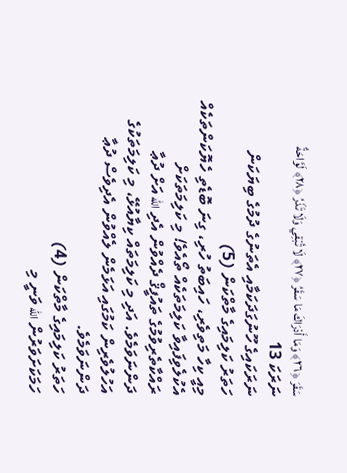سَقَرَ ﴿٢٦﴾ وَمَا أَدْرَاكَ مَا سَقَرُ ﴿٢٧﴾ لَا تُبْقِي وَلَا تَذَرُ ﴿٢٨﴾ لَوَّاحَةٌ
ނަރަކަ 13
ނަރަކައިގެ ހޫނުގަދަކަމާއި އެތަނުގެ ދުމުގެ ބިޔަކަން
ހަތަރު ކަލިމައިގެ މާތްކަން (5)
މިއީ ކިހާ މަތިވެރި، ހައިބަތު ހުރި، ގިނަ ބޮޑެތި ހެޔޮކަންތަކެއް އެކުލެވިފައިވާ ކަލިމަތަކެއް ތޯއެވެ! މި ކަލިމަތަކަށް ރައްކާތެރިވުމުގެ ތައުފީޤް ދެއްވުން އެދި الله އަށް ދުޢާ ދަންނަވަމެވެ. އަދި މި ކަލިމަތައް ކިޔާއުޅޭ، މި ކަލިމަތަކުގެ އަހުލުވެރިން ކަމުގައި އަޅަމެން ލެއްވުން އެދިވެސް ދުޢާ ދަންނަވަމެވެ.
ހަތަރު ކަލިމައިގެ މާތްކަން (4)
ހަމަކަށަވަރުން الله ވަނީ މި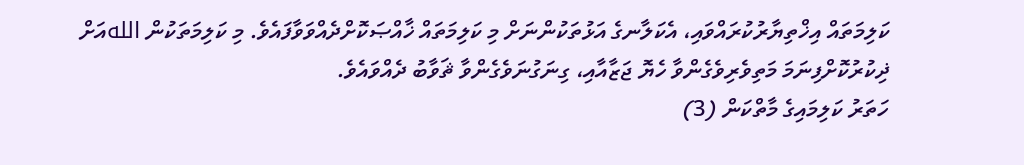ކަލިމަތައް އިޚްތިޔާރުކުރައްވައި، އެކަލާނގެ އަޅުތަކުންނަށް މި ކަލިމަތައް ޚާއްޞަކޮށްދެއްވަވާފައެވެ. މި ކަލިމަތަކުން اللهއަށް ޛިކުރުކޮށްފިނަމަ މަތިވެރިވެގެންވާ ހެޔޮ ޖަޒާއާއި، ގިނަގުނަވެގެންވާ ޘަވާބު ދެއްވައެވެ.
ހަތަރު ކަލިމައިގެ މާތްކަން (3)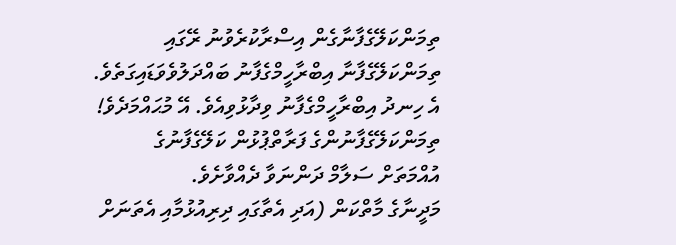ތިމަންކަލޭގެފާނާގެން އިސްރާކުރެވުނު ރޭގައި ތިމަންކަލޭގެފާނާ އިބްރާހީމްގެފާނު ބައްދަލުވެވަޑައިގަތެވެ. އެ ހިނދު އިބްރާހީމްގެފާނު ވިދާޅުވިއެވެ. އޭ މުޙައްމަދެވެ! ތިމަންކަލޭގެފާނުންގެ ފަރާތްޕުޅުން ކަލޭގެފާނުގެ އުއްމަތަށް ސަލާމް ދަންނަވާ ދެއްވާށެވެ.
މަދީނާގެ މާތްކަން (އަދި އެތާގައި ދިރިއުޅުމާއި އެތަނަށް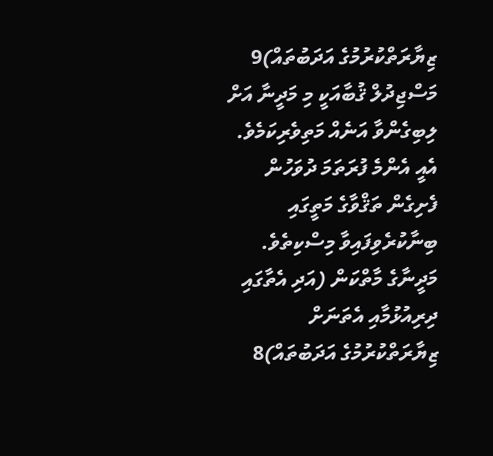ޒިޔާރަތްކުރުމުގެ އަދަބުތައް)9
މަސްޖިދުލް ޤުބާއަކީ މި މަދީނާ އަށް ލިބިގެންވާ އަނެއް މަތިވެރިކަމެވެ. އެއީ އެންމެ ފުރަތަމަ ދުވަހުން ފެށިގެން ތަޤްވާގެ މަތީގައި ބިނާކުރެވިފައިވާ މިސްކިތެވެ.
މަދީނާގެ މާތްކަން (އަދި އެތާގައި ދިރިއުޅުމާއި އެތަނަށް ޒިޔާރަތްކުރުމުގެ އަދަބުތައް)8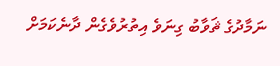ނަމާދުގެ ޘަވާބު ގިނަވެ އިތުރުވެގެން ދާނެކަމަށް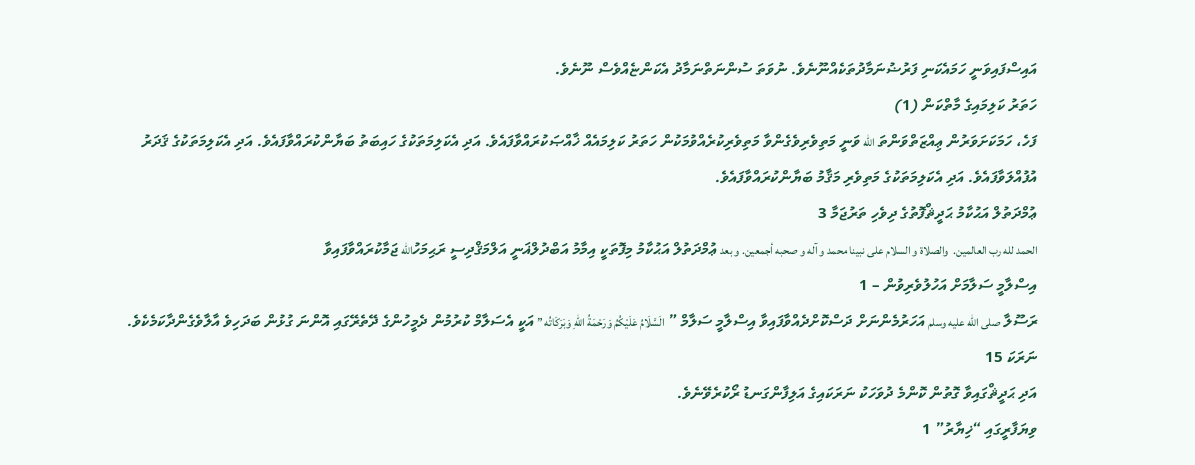އައިސްފައިވަނީ ހަމައެކަނި ފަރުޟުނަމާދުތަކެއްނޫނެވެ. ނުވަތަ ސުންނަތްނަމާދު އެކަންޏެއްވެސް ނޫނެވެ.
ހަތަރު ކަލިމައިގެ މާތްކަން (1)
ފަހެ، ހަމަކަށަވަރުން ޢިއްޒަތްވަންތަ الله ވަނީ މަތިވެރިވެގެންވާ މަތިވެރިކުރެއްވުމަކުން ހަތަރު ކަލިމައެއް ޚާއްޞަކުރައްވާފައެވެ. އަދި އެކަލިމަތަކުގެ ހައިބަތު ބަޔާންކުރައްވާފައެވެ. އަދި އެކަލިމަތަކުގެ ޤަދަރު އުފުއްލަވާފައެވެ. އަދި އެކަލިމަތަކުގެ މަތިވެރި މަޤާމު ބަޔާންކުރައްވާފައެވެ.
ޢުމްދަތުލް އަޙުކާމު ޙަދީޘްފޮތުގެ ދިވެހި ތަރުޖަމާ 3
الحمد لله رب العالمين.  والصلاة و السلام على نبينا محمد و آله و صحبه أجمعين. و بعد ޢުމްދަތުލް އަޙުކާމު މިފޮތަކީ އިމާމު އަބްދުލްޣަނީ އަލްމަޤްދިސީ ރަޙިމަހުالله ޖަމާކުރައްވާފައިވާ
އިސްލާމީ ސަލާމަށް އަހުލުވެރިވުން – 1
ރަސޫލާ صلى الله عليه وسلم އަހަރުމެންނަށް ދަސްކޮށްދެއްވާފައިވާ އިސްލާމީ ސަލާމް ” الَسَّلَامُ عَلَيْكُمُ وَرَحْمَةُ اللهِ وَبَرَكَاتُه ” އަކީ އެސަލާމް ކުރުމުން ދެމީހުންގެ ދޭތެރޭގައި އޮންނަ ގުޅުން ބަދަހިވެ އާލާވެގެންދާކަމެކެވެ.
ނަރަކަ 15
އަދި ޙަދީޘްގައިވާ ގޮތުން ކޮންމެ ދުވަހަކު ނަރަކައިގެ އަލިފާންގަނޑު ރޯކުރެވޭނެވެ.
ވިޔަފާރީގައި “ޚިޔާރު” 1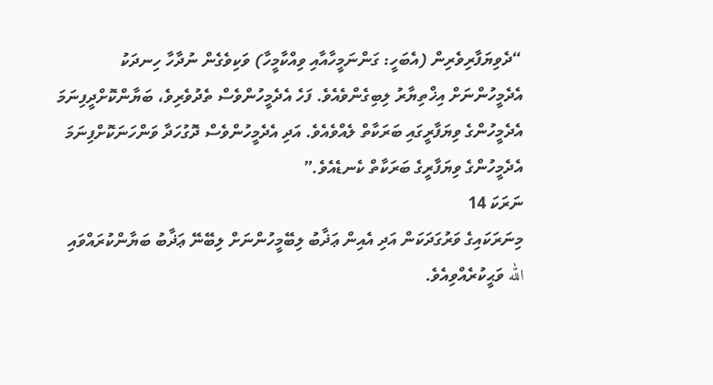“ދެވިޔަފާރިވެރިން (އެބަހީ: ގަންނަމީހާއާއި ވިއްކާމީހާ) ވަކިވެގެން ނުދާހާ ހިނދަކު އެދެމީހުންނަށް އިޚްތިޔާރު ލިބިގެންވެއެވެ. ފަހެ އެދެމީހުންވެސް ތެދުވެރިވެ، ބަޔާންކޮށްދީފިނަމަ އެދެމީހުންގެ ވިޔަފާރީގައި ބަރަކާތް ލެއްވެއެވެ. އަދި އެދެމީހުންވެސް ދޮގުހަދާ ވަންހަނަކޮށްފިނަމަ އެދެމީހުންގެ ވިޔަފާރީގެ ބަރަކާތް ކެނޑެއެވެ.”
ނަރަކަ 14
މިނަރަކައިގެ ވަރުގަދަކަން އަދި އެއިން ޢަޛާބު ލިބޭމީހުންނަށް ލިބޭނޭ ޢަޛާބު ބަޔާންކުރައްވައި الله ވަޙީކުރެއްވިއެވެ.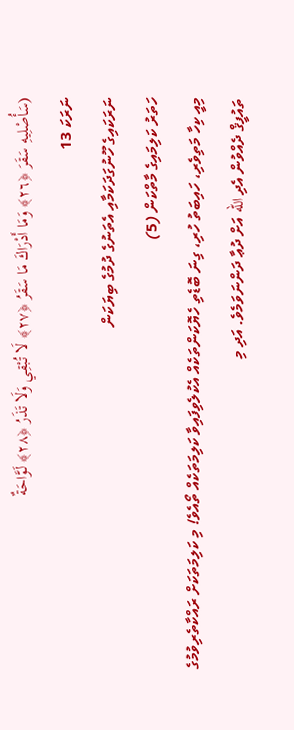(سَأُصْلِيهِ سَقَرَ ﴿٢٦﴾ وَمَا أَدْرَاكَ مَا سَقَرُ ﴿٢٧﴾ لَا تُبْقِي وَلَا تَذَرُ ﴿٢٨﴾ لَوَّاحَةٌ
ނަރަކަ 13
ނަރަކައިގެ ހޫނުގަދަކަމާއި އެތަނުގެ ދުމުގެ ބިޔަކަން
ހަތަރު ކަލިމައިގެ މާތްކަން (5)
މިއީ ކިހާ މަތިވެރި، ހައިބަތު ހުރި، ގިނަ ބޮޑެތި ހެޔޮކަންތަކެއް އެކުލެވިފައިވާ ކަލިމަތަކެއް ތޯއެވެ! މި ކަލިމަތަކަށް ރައްކާތެރިވުމުގެ ތައުފީޤް ދެއްވުން އެދި الله އަށް ދުޢާ ދަންނަވަމެވެ. އަދި މި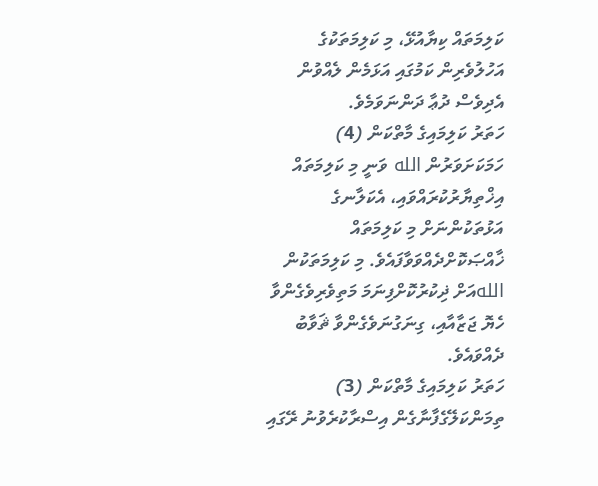ކަލިމަތައް ކިޔާއުޅޭ، މި ކަލިމަތަކުގެ އަހުލުވެރިން ކަމުގައި އަޅަމެން ލެއްވުން އެދިވެސް ދުޢާ ދަންނަވަމެވެ.
ހަތަރު ކަލިމައިގެ މާތްކަން (4)
ހަމަކަށަވަރުން الله ވަނީ މި ކަލިމަތައް އިޚްތިޔާރުކުރައްވައި، އެކަލާނގެ އަޅުތަކުންނަށް މި ކަލިމަތައް ޚާއްޞަކޮށްދެއްވަވާފައެވެ. މި ކަލިމަތަކުން اللهއަށް ޛިކުރުކޮށްފިނަމަ މަތިވެރިވެގެންވާ ހެޔޮ ޖަޒާއާއި، ގިނަގުނަވެގެންވާ ޘަވާބު ދެއްވައެވެ.
ހަތަރު ކަލިމައިގެ މާތްކަން (3)
ތިމަންކަލޭގެފާނާގެން އިސްރާކުރެވުނު ރޭގައި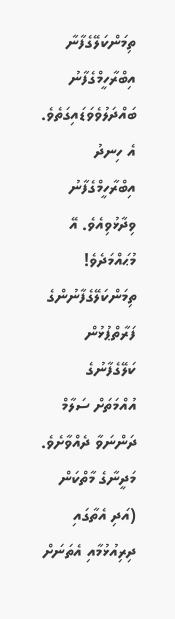ތިމަންކަލޭގެފާނާ އިބްރާހީމްގެފާނު ބައްދަލުވެވަޑައިގަތެވެ. އެ ހިނދު އިބްރާހީމްގެފާނު ވިދާޅުވިއެވެ. އޭ މުޙައްމަދެވެ! ތިމަންކަލޭގެފާނުންގެ ފަރާތްޕުޅުން ކަލޭގެފާނުގެ އުއްމަތަށް ސަލާމް ދަންނަވާ ދެއްވާށެވެ.
މަދީނާގެ މާތްކަން (އަދި އެތާގައި ދިރިއުޅުމާއި އެތަނަށް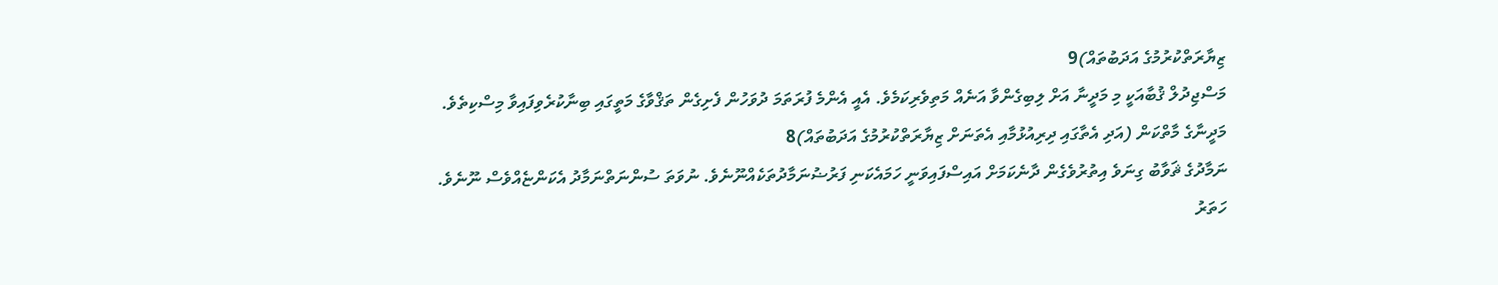ޒިޔާރަތްކުރުމުގެ އަދަބުތައް)9
މަސްޖިދުލް ޤުބާއަކީ މި މަދީނާ އަށް ލިބިގެންވާ އަނެއް މަތިވެރިކަމެވެ. އެއީ އެންމެ ފުރަތަމަ ދުވަހުން ފެށިގެން ތަޤްވާގެ މަތީގައި ބިނާކުރެވިފައިވާ މިސްކިތެވެ.
މަދީނާގެ މާތްކަން (އަދި އެތާގައި ދިރިއުޅުމާއި އެތަނަށް ޒިޔާރަތްކުރުމުގެ އަދަބުތައް)8
ނަމާދުގެ ޘަވާބު ގިނަވެ އިތުރުވެގެން ދާނެކަމަށް އައިސްފައިވަނީ ހަމައެކަނި ފަރުޟުނަމާދުތަކެއްނޫނެވެ. ނުވަތަ ސުންނަތްނަމާދު އެކަންޏެއްވެސް ނޫނެވެ.
ހަތަރު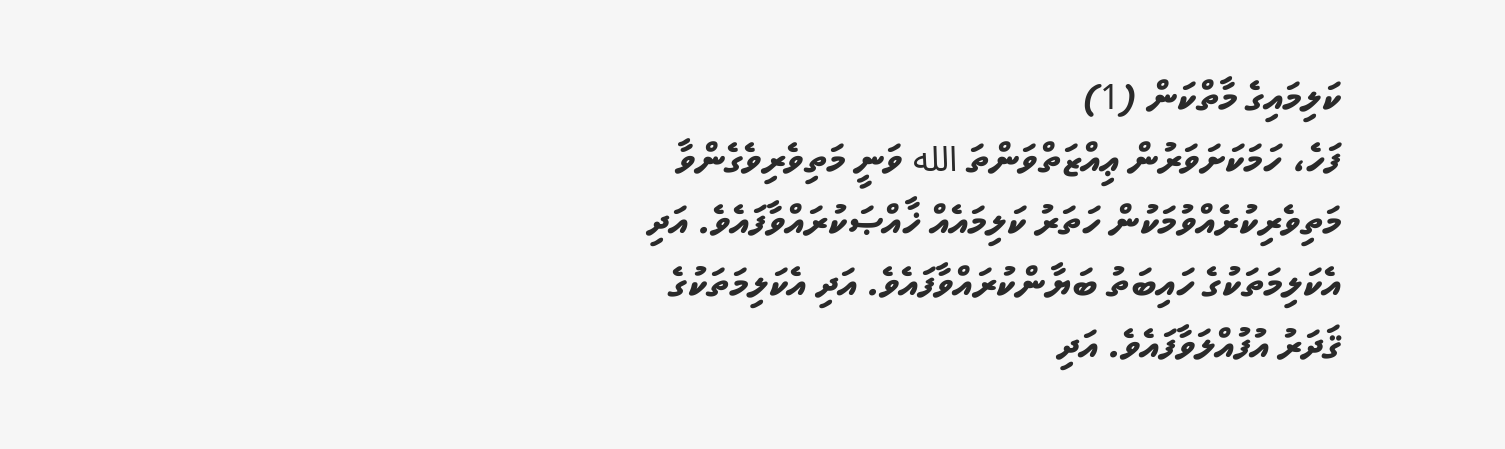ކަލިމައިގެ މާތްކަން (1)
ފަހެ، ހަމަކަށަވަރުން ޢިއްޒަތްވަންތަ الله ވަނީ މަތިވެރިވެގެންވާ މަތިވެރިކުރެއްވުމަކުން ހަތަރު ކަލިމައެއް ޚާއްޞަކުރައްވާފައެވެ. އަދި އެކަލިމަތަކުގެ ހައިބަތު ބަޔާންކުރައްވާފައެވެ. އަދި އެކަލިމަތަކުގެ ޤަދަރު އުފުއްލަވާފައެވެ. އަދި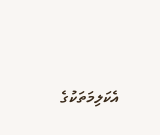އެކަލިމަތަކުގެ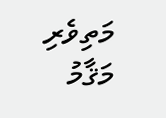މަތިވެރި މަޤާމު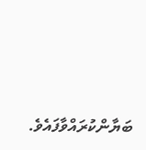ބަޔާންކުރައްވާފައެވެ.